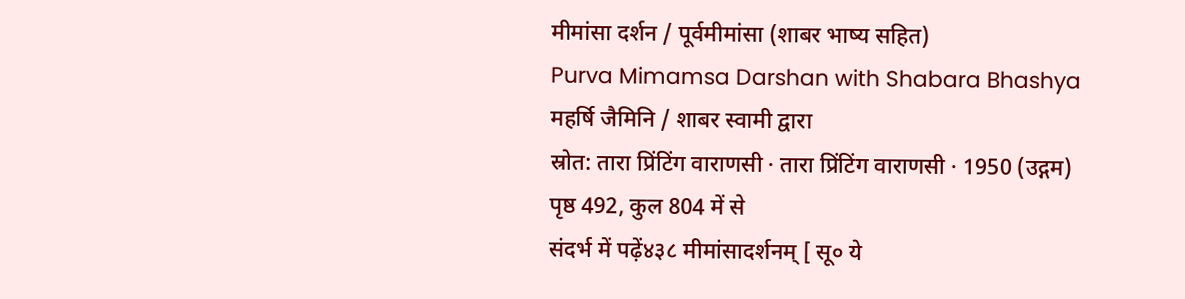मीमांसा दर्शन / पूर्वमीमांसा (शाबर भाष्य सहित)
Purva Mimamsa Darshan with Shabara Bhashya
महर्षि जैमिनि / शाबर स्वामी द्वारा
स्रोत: तारा प्रिंटिंग वाराणसी · तारा प्रिंटिंग वाराणसी · 1950 (उद्गम)
पृष्ठ 492, कुल 804 में से
संदर्भ में पढ़ें४३८ मीमांसादर्शनम् [ सू० ये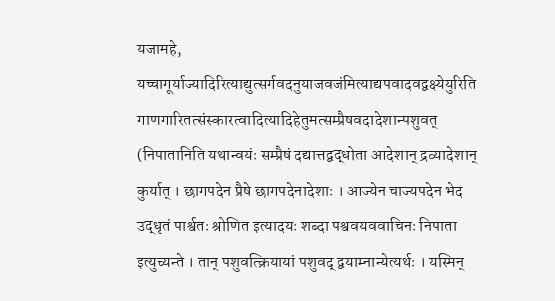यजामहे, यच्चागूर्याज्यादिरित्याद्युत्सर्गवदनुयाजवजंमित्याद्यपवादवद्वक्ष्येयुरिति गाणगारितत्संस्कारत्वादित्यादिहेतुमत्सम्प्रैषवदादेशान्पशुवत् (निपातानिति यथान्वयंः सम्प्रैषं दद्यात्तद्वद्धोता आदेशान् द्रव्यादेशान् कुर्यात् । छागपदेन प्रैषे छागपदेनादेशाः । आज्येन चाज्यपदेन भेद उद्धृतं पार्श्वतः श्रोणित इत्यादयः शब्दा पश्ववयववाचिनः निपाता इत्युच्यन्ते । तान् पशुवत्क्रियायां पशुवद् द्वयाम्नान्येत्यर्थः । यस्मिन्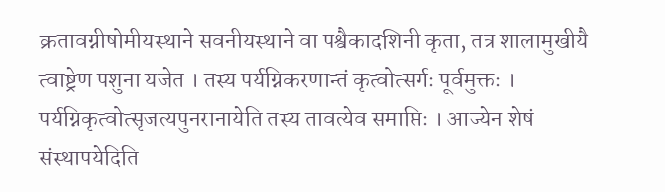क्रतावग्नीषोमीयस्थाने सवनीयस्थाने वा पश्वैकादशिनी कृता, तत्र शालामुखीयै त्वाष्ट्रेण पशुना यजेत । तस्य पर्यग्निकरणान्तं कृत्वोत्सर्गः पूर्वमुक्तः । पर्यग्निकृत्वोत्सृजत्यपुनरानायेति तस्य तावत्येव समाप्तिः । आज्येन शेषं संस्थापयेदिति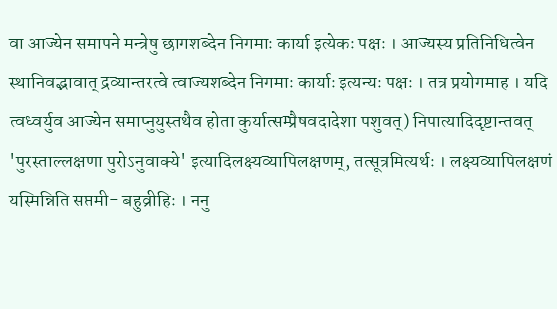वा आज्येन समापने मन्त्रेषु छागशब्देन निगमाः कार्या इत्येकः पक्षः । आज्यस्य प्रतिनिधित्वेन स्थानिवद्भावात् द्रव्यान्तरत्वे त्वाज्यशब्देन निगमाः कार्याः इत्यन्यः पक्षः । तत्र प्रयोगमाह । यदि त्वध्वर्युव आज्येन समाप्नुयुस्तथैव होता कुर्यात्सम्प्रैषवदादेशा पशुवत्) निपात्यादिदृष्टान्तवत् 'पुरस्ताल्लक्षणा पुरोऽनुवाक्ये' इत्यादिलक्ष्यव्यापिलक्षणम्, तत्सूत्रमित्यर्थः । लक्ष्यव्यापिलक्षणं यस्मिन्निति सप्तमी- बहुव्रीहिः । ननु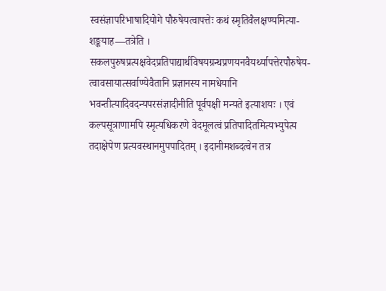स्वसंज्ञापरिभाषादियोगे पौरुषेयत्वापत्तेः कथं स्मृतिवैलक्षण्यमित्या- शङ्कयाह—तत्रेति । सकलपुरुषप्रत्यक्षवेदप्रतिपाद्यार्थविषयग्रन्थप्रणयनवैयर्थ्यापत्तेरपौरुषेय- त्वावसायात्सर्वाण्येवैतानि प्रज्ञानस्य नामधेयानि भवन्तीत्यादिवदन्यपरसंज्ञादीनीति पूर्वपक्षी मन्यते इत्याशयः । एवं कल्पसूत्राणामपि स्मृत्यधिकरणे वेदमूलत्वं प्रतिपादितमित्यभ्युपेत्य तदाक्षेपेण प्रत्यवस्थानमुपपादितम् । इदानीमशब्दत्वेन तत्र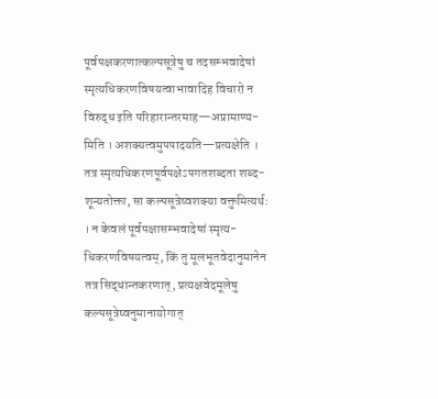पूर्वपक्षकरणात्कल्पसूत्रेषु च तदसम्भवादेषां स्मृत्यधिकरणविषयत्वाभावादिह विचारो न विरुद्ध इति परिहारान्तरमाह—अप्रामाण्य- मिति । अशक्यत्वमुपपादयति—प्रत्यक्षेति । तत्र स्मृत्यधिकरणपूर्वपक्षेऽपगतशब्दता शब्द- शून्यतोक्ता, सा कल्पसूत्रेष्वशक्या वक्तुमित्यर्थः । न केवलं पूर्वपक्षासम्भवादेषां स्मृत्य- धिकरणविषयत्वम्, किं तु मूलभूतवेदानुमानेन तत्र सिद्धान्तकरणात्, प्रत्यक्षवेदमूलेषु कल्पसूत्रेष्वनुमानायोगात्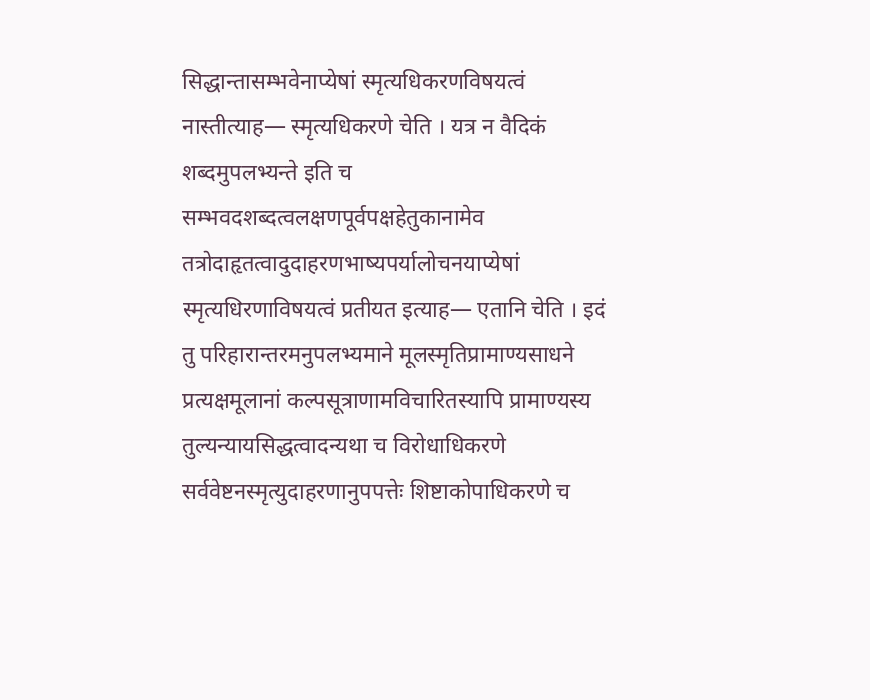सिद्धान्तासम्भवेनाप्येषां स्मृत्यधिकरणविषयत्वं नास्तीत्याह— स्मृत्यधिकरणे चेति । यत्र न वैदिकं शब्दमुपलभ्यन्ते इति च सम्भवदशब्दत्वलक्षणपूर्वपक्षहेतुकानामेव तत्रोदाहृतत्वादुदाहरणभाष्यपर्यालोचनयाप्येषां स्मृत्यधिरणाविषयत्वं प्रतीयत इत्याह— एतानि चेति । इदं तु परिहारान्तरमनुपलभ्यमाने मूलस्मृतिप्रामाण्यसाधने प्रत्यक्षमूलानां कल्पसूत्राणामविचारितस्यापि प्रामाण्यस्य तुल्यन्यायसिद्धत्वादन्यथा च विरोधाधिकरणे सर्ववेष्टनस्मृत्युदाहरणानुपपत्तेः शिष्टाकोपाधिकरणे च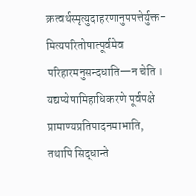क्रत्वर्थस्मृत्युदाहरणानुपपत्तेर्युक्त- मित्यपरितोषात्पूर्वमेव परिहारमनुसन्दधाति—न चेति । यद्यप्येषामिहाधिकरणे पूर्वपक्षे प्रामाण्यप्रतिपादनमाभाति, तथापि सिद्धान्ते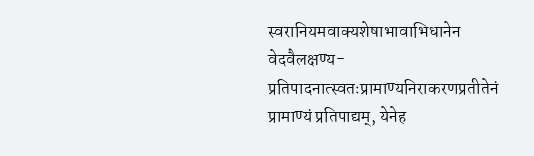स्वरानियमवाक्यशेषाभावाभिधानेन वेदवैलक्षण्य- प्रतिपादनात्स्वतःप्रामाण्यनिराकरणप्रतीतेनं प्रामाण्यं प्रतिपाद्यम्, येनेह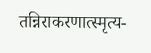तन्निराकरणात्स्मृत्य-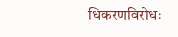धिकरणविरोधः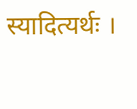स्यादित्यर्थः ।